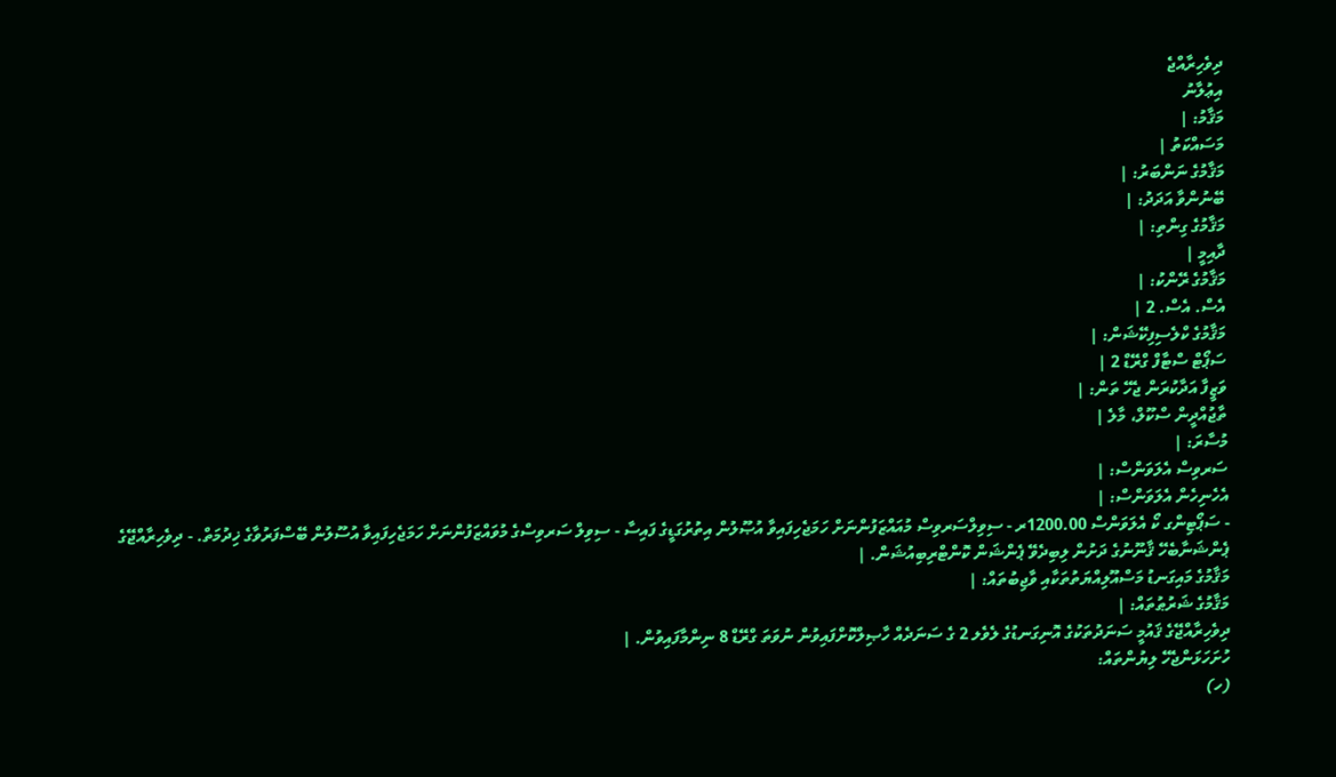ދިވެހިރާއްޖެ
އިޢުލާނު
މަޤާމު: |
މަސައްކަތު |
މަޤާމުގެ ނަންބަރު: |
ބޭނުންވާ އަދަދު: |
މަޤާމުގެ ގިންތި: |
ދާއިމީ |
މަޤާމުގެ ރޭންކު: |
އެސް. އެސް. 2 |
މަޤާމުގެ ކްލެސިފިކޭޝަން: |
ސަޕޯޓް ސްޓާފް ގްރޭޑް 2 |
ވަޒީފާ އަދާކުރަން ޖެހޭ ތަން: |
ތާޖުއްދީން ސްކޫލް، މާލެ |
މުސާރަ: |
ސަރވިސް އެލަވަންސް: |
އެހެނިހެން އެލަވަންސް: |
- ސަޕޯޓިންގ ކޯ އެލަވަންސް 1200.00ރ - ސިވިލްސަރވިސް މުއައްޒަފުންނަށް ހަމަޖެހިފައިވާ އުޞޫލުން އިތުރުގަޑީގެ ފައިސާ - ސިވިލް ސަރވިސްގެ މުވައްޒަފުންނަށް ހަމަޖެހިފައިވާ އުސޫލުން ބޭސްފަރުވާގެ ޚިދުމަތް. - ދިވެހިރާއްޖޭގެ ޕެންޝަނާބެހޭ ޤާނޫނުގެ ދަށުން ލިބިދެވޭ ޕެންޝަން ކޮންޓްރިބިއުޝަން. |
މަޤާމުގެ މައިގަނޑު މަސްއޫލިއްޔަތުތަކާއި ވާޖިބުތައް: |
މަޤާމުގެ ޝަރުޠުތައް: |
ދިވެހިރާއްޖޭގެ ޤައުމީ ސަނަދުތަކުގެ އޮނިގަނޑުގެ ލެވެލ 2 ގެ ސަނަދެއް ހާޞިލްކޮށްފައިވުން ނުވަތަ ގްރޭޑް 8 ނިންމާފައިވުން. |
ހުށަހަޅަންޖެހޭ ލިޔުންތައް:
(ހ)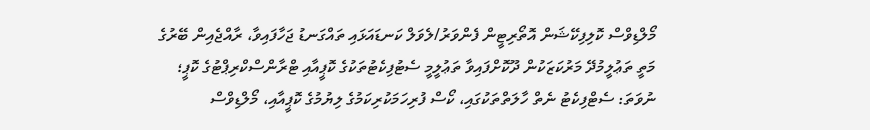މޯލްޑިވްސް ކޮލިފިކޭޝަން އޮތޯރިޓީން ފެންވަރު/ލެވަލް ކަނޑައަޅައި ތައްގަނޑު ޖަހާފައިވާ، ރާއްޖެއިން ބޭރުގެ މަތީ ތަޢުލީމުދޭ މަރުކަޒަކުން ދޫކޮށްފައިވާ ތަޢުލީމީ ސެޓުފިކެޓުތަކުގެ ކޮޕީއާއި ޓްރާންސްކްރިޕްޓުގެ ކޮޕީ؛ ނުވަތަ: ސެޓްފިކެޓު ނެތް ހާލަތްތަކުގައި، ކޯސް ފުރިހަމަކުރިކަމުގެ ލިޔުމުގެ ކޮޕީއާއި، މޯލްޑިވްސް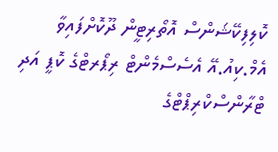ކޮލިފިކޭޝަންސް އޮތޯރިޓީން ދޫކޮށްފައިވާ އެމް.ކިއު.އޭ އެސެސްމެންޓް ރިޕޯރޓްގެ ކޮޕީ އަދި ޓްރާންސްކްރިޕްޓްގެ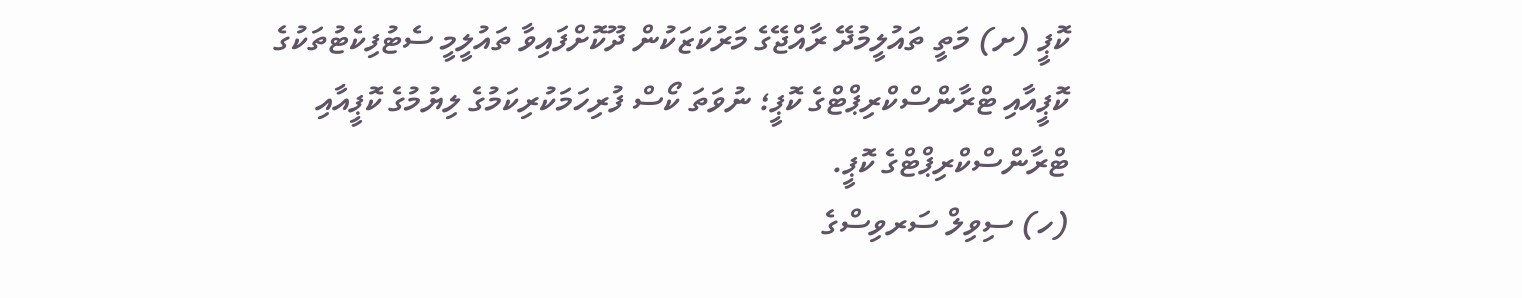ކޮޕީ (ށ) މަތީ ތައުލީމުދޭ ރާއްޖޭގެ މަރުކަޒަކުން ދޫކޮށްފައިވާ ތައުލީމީ ސެޓުފިކެޓުތަކުގެ ކޮޕީއާއި ޓްރާންސްކްރިޕްޓްގެ ކޮޕީ؛ ނުވަތަ ކޯސް ފުރިހަމަކުރިކަމުގެ ލިޔުމުގެ ކޮޕީއާއި ޓްރާންސްކްރިޕްޓްގެ ކޮޕީ.
(ހ) ސިވިލް ސަރވިސްގެ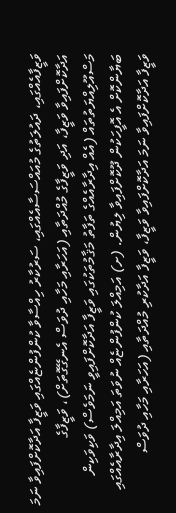ވަޒީފާއެއްގައި، ދައުލަތުގެ މުއައްސަސާއެއްގައި، ސަރުކާރު ހިއްސާވާ ކުންފުންޏެއްގައި ވަޒީފާ އަދާކޮށްފައިވާ ނަމަ އަދާކޮށްފައިވާ ވަޒީފާ، އަދި ވަޒީފާގެ މުއްދަތާއި (އަހަރާއި މަހާއި ދުވަސް އެނގޭގޮތަށް)، ވަޒީފާގެ މަސްއޫލިއްޔަތުތައް (އެއް އިދާރާއެއްގެ ތަފާތު މަޤާމުތަކުގައި ވަޒީފާ އަދާކޮށްފައިވީ ނަމަވެސް) ވަކިވަކިން ބަޔާންކޮށް އެ އޮފީހަކުން ދޫކޮށްފައިވާ ލިޔުން. (ށ) އަމިއްލަ ކުންފުންޏެއް ނުވަތަ އަމިއްލަ އިދާރާއެއްގައި ވަޒީފާ އަދާކޮށްފައިވާ ނަމަ އަދާކޮށްފައިވާ ވަޒީފާ، ވަޒީފާ އަދާކުރި މުއްދަތާއި (އަހަރާއި މަހާއި ދުވަސް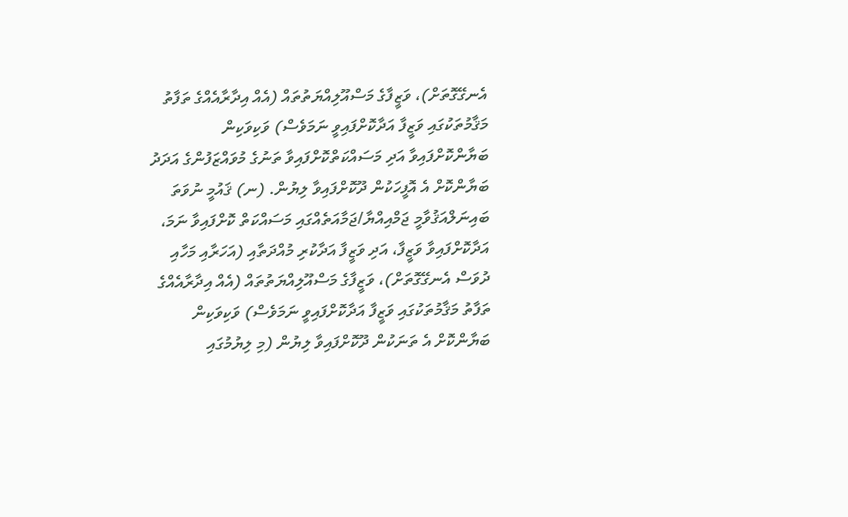އެނގޭގޮތަށް)، ވަޒީފާގެ މަސްއޫލިއްޔަތުތައް (އެއް އިދާރާއެއްގެ ތަފާތު މަޤާމުތަކުގައި ވަޒީފާ އަދާކޮށްފައިވީ ނަމަވެސް) ވަކިވަކިން ބަޔާންކޮށްފައިވާ އަދި މަސައްކަތްކޮށްފައިވާ ތަނުގެ މުވައްޒަފުންގެ އަދަދު ބަޔާންކޮށް އެ އޮފީހަކުން ދޫކޮށްފައިވާ ލިޔުން. (ނ) ޤައުމީ ނުވަތަ ބައިނަލްއަޤުވާމީ ޖަމްއިއްޔާ/ޖަމާއަތެއްގައި މަސައްކަތް ކޮށްފައިވާ ނަމަ، އަދާކޮށްފައިވާ ވަޒީފާ، އަދި ވަޒީފާ އަދާކުރި މުއްދަތާއި (އަހަރާއި މަހާއި ދުވަސް އެނގޭގޮތަށް)، ވަޒީފާގެ މަސްއޫލިއްޔަތުތައް (އެއް އިދާރާއެއްގެ ތަފާތު މަޤާމުތަކުގައި ވަޒީފާ އަދާކޮށްފައިވީ ނަމަވެސް) ވަކިވަކިން ބަޔާންކޮށް އެ ތަނަކުން ދޫކޮށްފައިވާ ލިޔުން (މި ލިޔުމުގައި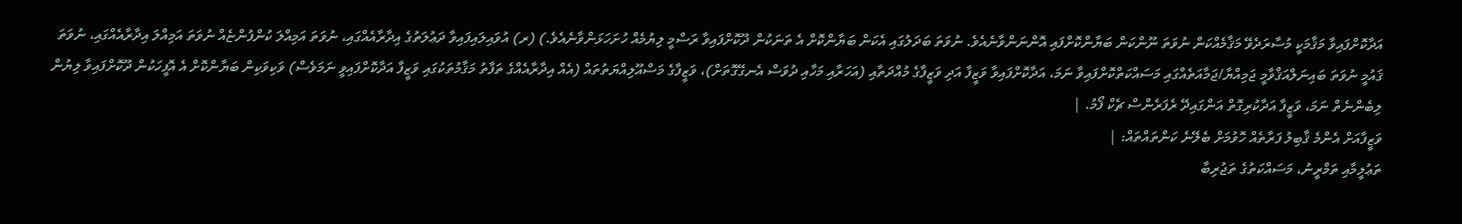އަދާކޮށްފައިވާ މަޤާމަކީ މުސާރަދެވޭ މަޤާމެއްކަން ނުވަތަ ނޫންކަން ބަޔާންކޮށްފައި އޮންނަންވާނެއެވެ. ނުވަތަ ބަދަލުގައި އެކަން ބަޔާންކޮށް އެ ތަނަކުން ދޫކޮށްފައިވާ ރަސްމީ ލިޔުމެއް ހުށަހަޅަންވާނެއެވެ.) (ރ) އުވައިލައިފައިވާ ދަޢުލަތުގެ އިދާރާއެއްގައި، ނުވަތަ އަމިއްލަ ކުންފުންޏެއް ނުވަތަ އަމިއްލަ އިދާރާއެއްގައި، ނުވަތަ ޤައުމީ ނުވަތަ ބައިނަލްއަޤްވާމީ ޖަމިއްޔާ/ޖަމާއަތެއްގައި މަސައްކަތްކޮށްފައިވާ ނަމަ، އަދާކޮށްފައިވާ ވަޒީފާ އަދި ވަޒީފާގެ މުއްދަތާއި (އަހަރާއި މަހާއި ދުވަސް އެނގޭގޮތަށް)، ވަޒީފާގެ މަސްއޫލިއްޔަތުތައް (އެއް އިދާރާއެއްގެ ތަފާތު މަޤާމުތަކުގައި ވަޒީފާ އަދާކޮށްފައިވީ ނަމަވެސް) ވަކިވަކިން ބަޔާންކޮށް އެ އޮފީހަކުން ދޫކޮށްފައިވާ ލިޔުން ލިބެންނެތް ނަމަ، ވަޒީފާ އަދާކުރިގޮތް އަންގައިދޭ ރެފަރެންސް ޗެކް ފޯމު. |
ވަޒީފާއަށް އެންމެ ޤާބިލު ފަރާތެއް ހޮވުމަށް ބެލޭނެ ކަންތައްތައް: |
ތަޢުލީމާއި ތަމްރީނު، މަސައްކަތުގެ ތަޖުރިބާ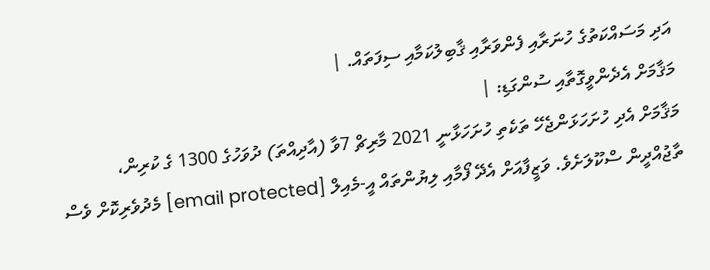އަދި މަސައްކަތުގެ ހުނަރާއި ފެންވަރާއި ޤާބިލުކަމާއި ސިފަތައް. |
މަޤާމަށް އެދެންވީގޮތާއި ސުންގަޑި: |
މަޤާމަށް އެދި ހުށަހަޅަންޖެހޭ ތަކެތި ހުށަހަޅާނީ 2021 މާރިޗް 7ވާ (އާދިއްތަ) ދުވަހުގެ 1300 ގެ ކުރިން، ތާޖުއްދީން ސްކޫލަށެވެ. ވަޒީފާއަށް އެދޭ ފޯމާއި ލިޔުންތައް އީ-މެއިލް [email protected] މެދުވެރިކޮށް ވެސް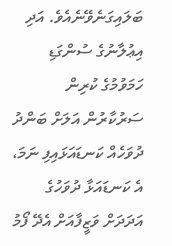ބަލައިގަނެވޭނެއެވެ. އަދި އިޢުލާނުގެ ސުންގަޑި ހަމަވުމުގެ ކުރިން ސަރުކާރުން އަލަށް ބަންދު ދުވަހެއް ކަނޑައަޅައިފި ނަމަ، އެ ކަނޑައަޅާ ދުވަހުގެ އަދަދަށް ވަޒީފާއަށް އެދޭ ފޯމު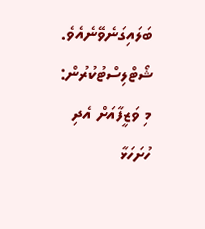ބަލައިގަނެވޭނެއެވެ.
ޝޯޓްލިސްޓުކުރުން:
މި ވަޒީފާއަށް އެދި ހުށަހަޅާ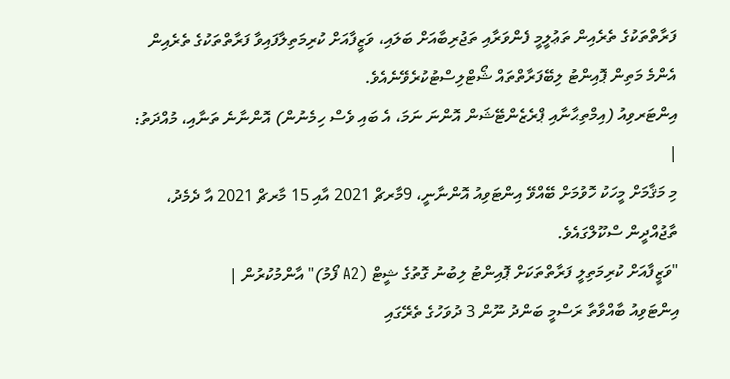ފަރާތްތަކުގެ ތެރެއިން ތަޢުލީމީ ފެންވަރާއި ތަޖުރިބާއަށް ބަލައި، ވަޒީފާއަށް ކުރިމަތިލާފައިވާ ފަރާތްތަކުގެ ތެރެއިން އެންމެ މަތިން ޕޮއިންޓު ލިބޭފަރާތްތައް ޝޯޓްލިސްޓުކުރެވޭނެއެވެ.
އިންޓަރވިއު (އިމްތިޙާނާއި ޕްރެޒެންޓޭޝަން އޮންނަ ނަމަ، އެ ބައި ވެސް ހިމެނުން) އޮންނާނެ ތަނާއި، މުއްދަތު: |
މި މަޤާމަށް މީހަކު ހޮވުމަށް ބޭއްވޭ އިންޓަވިއު އޮންނާނީ، 9މާރޗް 2021 އާއި 15 މާރޗް 2021 އާ ދެމެދު، ތާޖުއްދީން ސްކޫލްގައެވެ.
"ވަޒީފާއަށް ކުރިމަތިލީ ފަރާތްތަކަށް ޕޮއިންޓު ލިބުނު ގޮތުގެ ޝީޓް (A2 ފޯމު)" އާންމުކުރުން |
އިންޓަވިއު ބާއްވާތާ ރަސްމީ ބަންދު ނޫން 3 ދުވަހުގެ ތެރޭގައި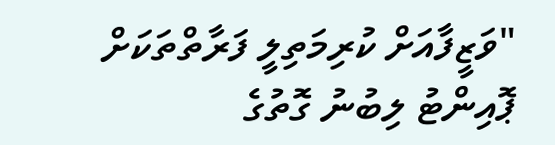"ވަޒީފާއަށް ކުރިމަތިލީ ފަރާތްތަކަށް ޕޮއިންޓު ލިބުނު ގޮތުގެ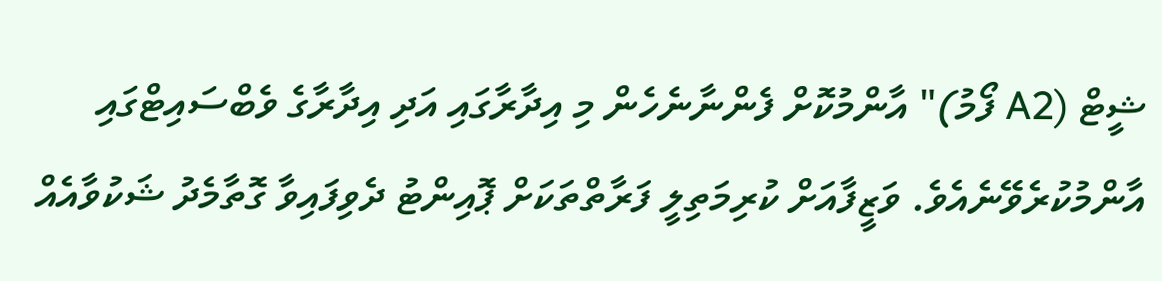ޝީޓް (A2 ފޯމު)" އާންމުކޮށް ފެންނާނެހެން މި އިދާރާގައި އަދި އިދާރާގެ ވެބްސައިޓްގައި އާންމުކުރެވޭނެއެވެ. ވަޒީފާއަށް ކުރިމަތިލީ ފަރާތްތަކަށް ޕޮއިންޓު ދެވިފައިވާ ގޮތާމެދު ޝަކުވާއެއް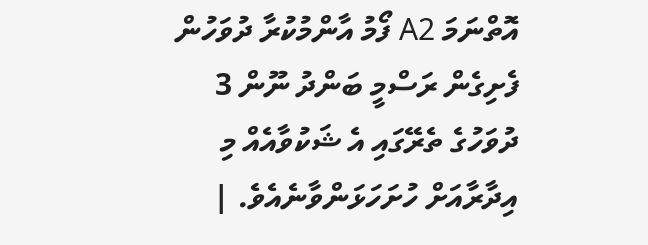އޮތްނަމަ A2 ފޯމު އާންމުކުރާ ދުވަހުން ފެށިގެން ރަސްމީ ބަންދު ނޫން 3 ދުވަހުގެ ތެރޭގައި އެ ޝަކުވާއެއް މި އިދާރާއަށް ހުށަހަޅަންވާނެއެވެ. |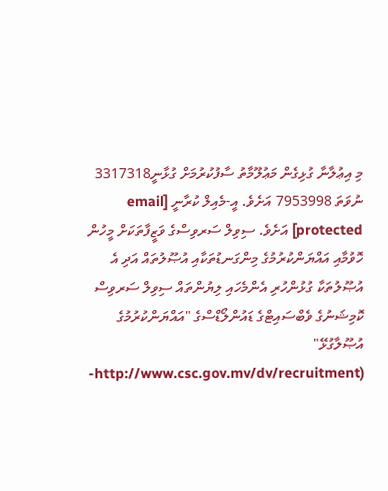މި އިޢުލާނާ ގުޅިގެން މަޢުލޫމާތު ސާފުކުރުމަށް ގުޅާނީ3317318 ނުވަތަ 7953998 އަށެވެ. އީ-މެއިލް ކުރާނީ [email protected] އަށެވެ. ސިވިލް ސަރވިސްގެ ވަޒީފާތަކަށް މީހުން ހޮވުމާއި އައްޔަންކުރުމުގެ މިންގަނޑުތަކާއި އުޞޫލުތައް އަދި އެ އުޞޫލުތަކާ ގުޅުންހުރި އެންމެހައި ލިޔުންތައް ސިވިލް ސަރވިސް ކޮމިޝަނުގެ ވެބްސައިޓްގެ ޑައުންލޯޑްސްގެ "އައްޔަންކުރުމުގެ އުޞޫލާގުޅޭ" (http://www.csc.gov.mv/dv/recruitment-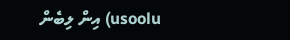usoolu) އިން ލިބެން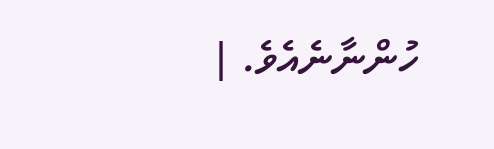ހުންނާނެއެވެ. |